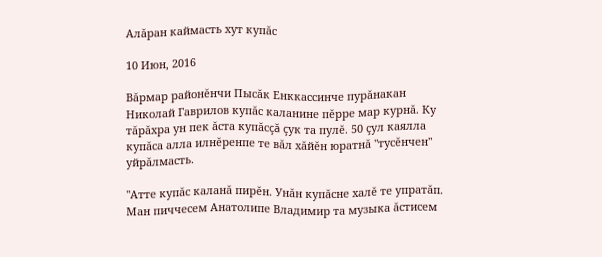Алăран каймасть хут купăс

10 Июн, 2016

Вăрмар районĕнчи Пысăк Енккассинче пурăнакан Николай Гаврилов купăс каланине пĕрре мар курнă. Ку тăрăхра ун пек ăста купăсçă çук та пулĕ. 50 çул каялла купăса алла илнĕренпе те вăл хăйĕн юратнă "тусĕнчен" уйрăлмасть.

"Атте купăс каланă пирĕн. Унăн купăсне халĕ те упратăп. Ман пиччесем Анатолипе Владимир та музыка ăстисем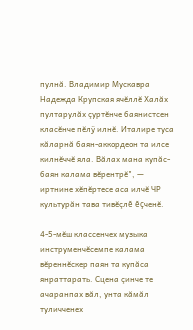пулнă. Владимир Мускавра Надежда Крупская ячĕллĕ Халăх пултарулăх çуртĕнче баянистсен класĕнче пĕлÿ илнĕ. Италире туса кăларнă баян-аккордеон та илсе килнĕччĕ яла. Вăлах мана купăс-баян калама вĕрентрĕ", — иртнине хĕпĕртесе аса илчĕ ЧР культурăн тава тивĕçлĕ ĕçченĕ.

4-5-мĕш классенчех музыка инструменчĕсемпе калама вĕреннĕскер паян та купăса янраттарать. Сцена çинче те ачаранпах вăл, унта кăмăл туличченех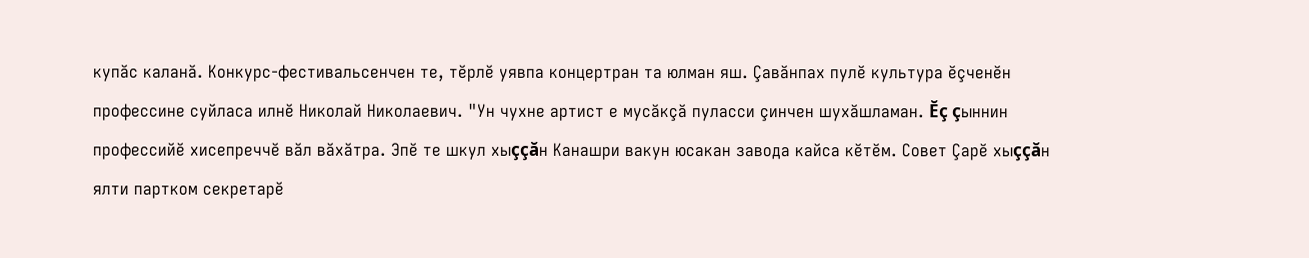купăс каланă. Конкурс-фестивальсенчен те, тĕрлĕ уявпа концертран та юлман яш. Çавăнпах пулĕ культура ĕçченĕн профессине суйласа илнĕ Николай Николаевич. "Ун чухне артист е мусăкçă пуласси çинчен шухăшламан. Ĕç çыннин профессийĕ хисепреччĕ вăл вăхăтра. Эпĕ те шкул хыççăн Канашри вакун юсакан завода кайса кĕтĕм. Совет Çарĕ хыççăн ялти партком секретарĕ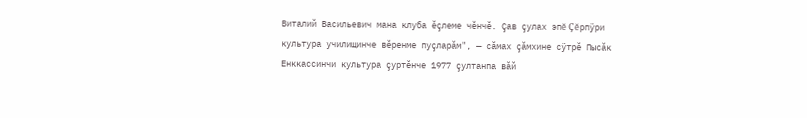Виталий Васильевич мана клуба ĕçлеме чĕнчĕ. Çав çулах эпĕ Çĕрпÿри культура училищинче вĕренме пуçларăм", — сăмах çăмхине сÿтрĕ Пысăк Енккассинчи культура çуртĕнче 1977 çултанпа вăй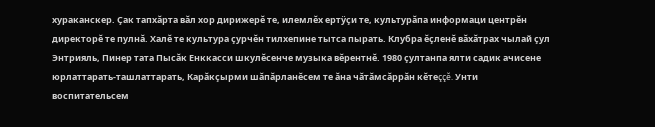хураканскер. Çак тапхăрта вăл хор дирижерĕ те, илемлĕх ертÿçи те, культурăпа информаци центрĕн директорĕ те пулнă. Халĕ те культура çурчĕн тилхепине тытса пырать. Клубра ĕçленĕ вăхăтрах чылай çул Энтрияль, Пинер тата Пысăк Енккасси шкулĕсенче музыка вĕрентнĕ. 1980 çултанпа ялти садик ачисене юрлаттарать-ташлаттарать, Карăкçырми шăпăрланĕсем те ăна чăтăмсăррăн кĕтеççĕ. Унти воспитательсем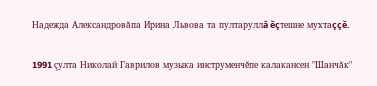Надежда Александровăпа Ирина Львова та пултаруллă ĕçтешне мухтаççĕ.

1991 çулта Николай Гаврилов музыка инструменчĕпе калакансен "Шанчăк"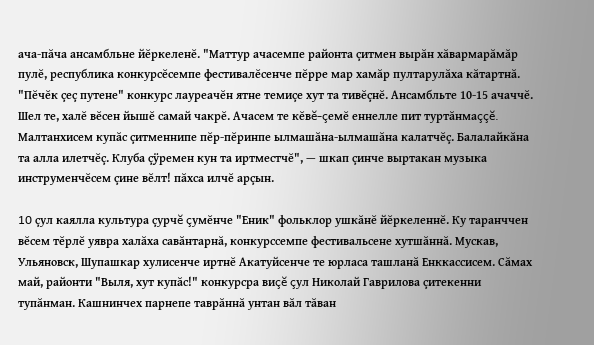ача-пăча ансамбльне йĕркеленĕ. "Маттур ачасемпе районта çитмен вырăн хăвармарăмăр пулĕ, республика конкурсĕсемпе фестивалĕсенче пĕрре мар хамăр пултарулăха кăтартнă. "Пĕчĕк çеç путене" конкурс лауреачĕн ятне темиçе хут та тивĕçнĕ. Ансамбльте 10-15 ачаччĕ. Шел те, халĕ вĕсен йышĕ самай чакрĕ. Ачасем те кĕвĕ-çемĕ еннелле пит туртăнмаççĕ. Малтанхисем купăс çитменнипе пĕр-пĕринпе ылмашăна-ылмашăна калатчĕç. Балалайкăна та алла илетчĕç. Клуба çÿремен кун та иртместчĕ", — шкап çинче выртакан музыка инструменчĕсем çине вĕлт! пăхса илчĕ арçын.

10 çул каялла культура çурчĕ çумĕнче "Еник" фольклор ушкăнĕ йĕркеленнĕ. Ку таранччен вĕсем тĕрлĕ уявра халăха савăнтарнă, конкурссемпе фестивальсене хутшăннă. Мускав, Ульяновск, Шупашкар хулисенче иртнĕ Акатуйсенче те юрласа ташланă Енккассисем. Сăмах май, районти "Выля, хут купăс!" конкурсра виçĕ çул Николай Гаврилова çитекенни тупăнман. Кашнинчех парнепе таврăннă унтан вăл тăван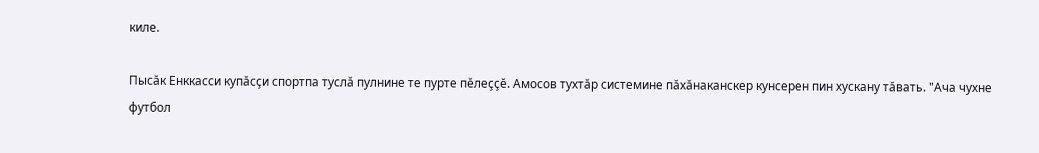киле.

Пысăк Енккасси купăсçи спортпа туслă пулнине те пурте пĕлеççĕ. Амосов тухтăр системине пăхăнаканскер кунсерен пин хускану тăвать. "Ача чухне футбол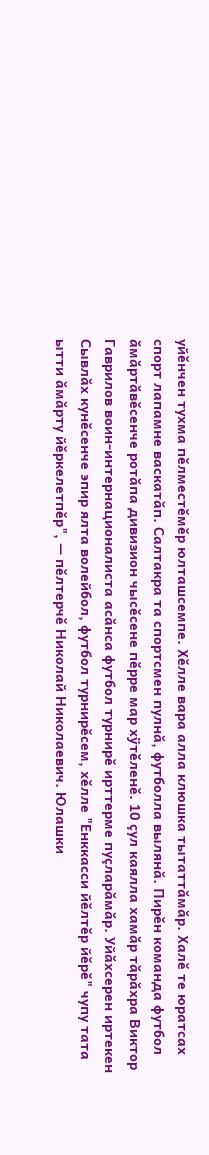уйĕнчен тухма пĕлместĕмĕр юлташсемпе. Хĕлле вара алла клюшка тытаттăмăр. Халĕ те юратсах спорт лапамне васкатăп. Салтакра та спортсмен пулнă, футболла вылянă. Пирĕн команда футбол ăмăртăвĕсенче ротăпа дивизион чысĕсене пĕрре мар хÿтĕленĕ. 10 çул каялла хамăр тăрăхра Виктор Гаврилов воин-интернационалиста асăнса футбол турнирĕ ирттерме пуçларăмăр. Уйăхсерен иртекен Сывлăх кунĕсенче эпир ялта волейбол, футбол турнирĕсем, хĕлле "Енккасси йĕлтĕр йĕрĕ" чупу тата ытти ăмăрту йĕркелетпĕр", — пĕлтерчĕ Николай Николаевич. Юлашки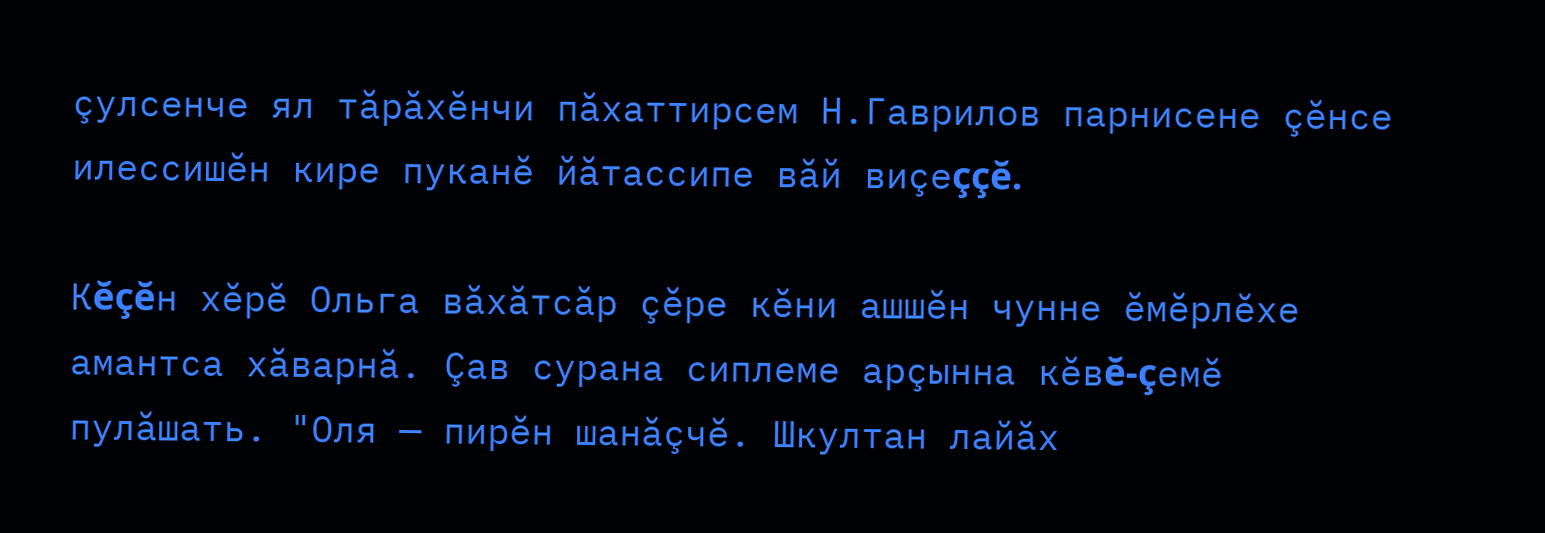çулсенче ял тăрăхĕнчи пăхаттирсем Н.Гаврилов парнисене çĕнсе илессишĕн кире пуканĕ йăтассипе вăй виçеççĕ.

Кĕçĕн хĕрĕ Ольга вăхăтсăр çĕре кĕни ашшĕн чунне ĕмĕрлĕхе амантса хăварнă. Çав сурана сиплеме арçынна кĕвĕ-çемĕ пулăшать. "Оля — пирĕн шанăçчĕ. Шкултан лайăх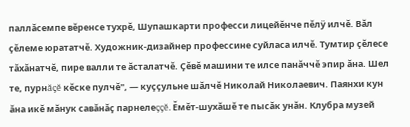паллăсемпе вĕренсе тухрĕ, Шупашкарти професси лицейĕнче пĕлÿ илчĕ. Вăл çĕлеме юрататчĕ. Художник-дизайнер профессине суйласа илчĕ. Тумтир çĕлесе тăхăнатчĕ, пире валли те ăсталатчĕ. Çĕвĕ машини те илсе панăччĕ эпир ăна. Шел те, пурнăçĕ кĕске пулчĕ", — куççульне шăлчĕ Николай Николаевич. Паянхи кун ăна икĕ мăнук савăнăç парнелеççĕ. Ĕмĕт-шухăшĕ те пысăк унăн. Клубра музей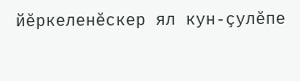йĕркеленĕскер ял кун-çулĕпе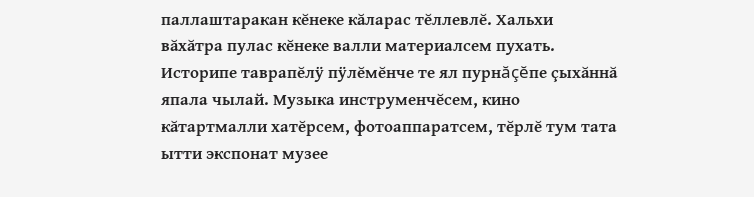паллаштаракан кĕнеке кăларас тĕллевлĕ. Хальхи вăхăтра пулас кĕнеке валли материалсем пухать. Историпе таврапĕлÿ пÿлĕмĕнче те ял пурнăçĕпе çыхăннă япала чылай. Музыка инструменчĕсем, кино кăтартмалли хатĕрсем, фотоаппаратсем, тĕрлĕ тум тата ытти экспонат музее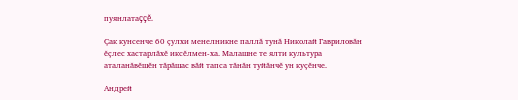пуянлатаççĕ.

Çак кунсенче 60 çулхи менелникне паллă тунă Николай Гавриловăн ĕçлес хастарлăхĕ иксĕлмен-ха. Малашне те ялти культура аталанăвĕшĕн тăрăшас вăй тапса тăнăн туйăнчĕ ун куçĕнче.

Андрей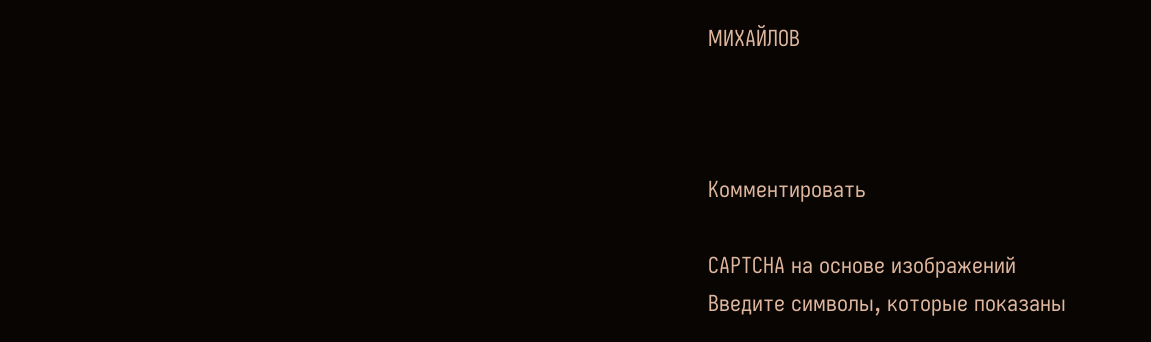МИХАЙЛОВ



Комментировать

CAPTCHA на основе изображений
Введите символы, которые показаны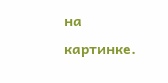на картинке.